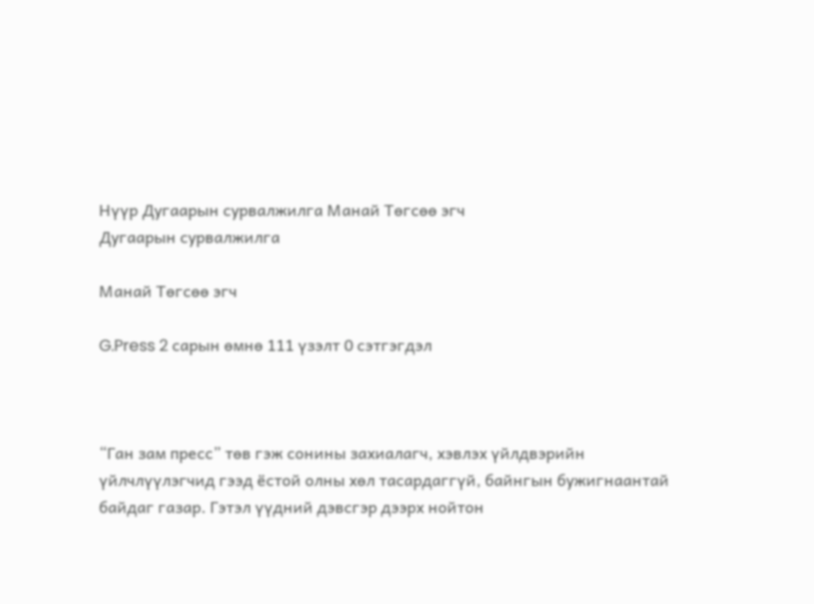Нүүр Дугаарын сурвалжилга Манай Төгсөө эгч
Дугаарын сурвалжилга

Манай Төгсөө эгч

G.Press 2 сарын өмнө 111 үзэлт 0 сэтгэгдэл



“Ган зам пресс” төв гэж сонины захиалагч, хэвлэх үйлдвэрийн үйлчлүүлэгчид гээд ёстой олны хөл тасардаггүй, байнгын бужигнаантай байдаг газар. Гэтэл үүдний дэвсгэр дээрх нойтон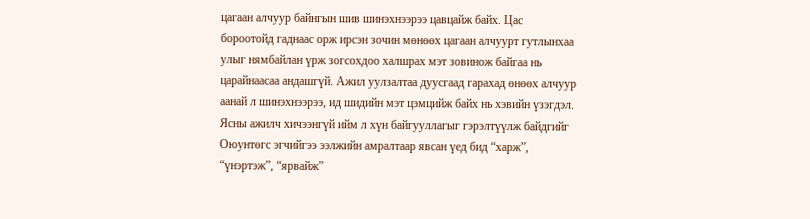цагаан алчуур байнгын шив шинэхнээрээ цавцайж байх. Цас бороотойд гаднаас орж ирсэн зочин мөнөөх цагаан алчуурт гутлынхаа улыг нямбайлан үрж зогсохдоо халшрах мэт зовинож байгаа нь царайнаасаа андашгүй. Ажил уулзалтаа дуусгаад гарахад өнөөх алчуур аанай л шинэхнээрээ, ид шидийн мэт цэмцийж байх нь хэвийн үзэгдэл. Ясны ажилч хичээнгүй ийм л хүн байгууллагыг гэрэлтүүлж байдгийг Оюунтөгс эгчийгээ ээлжийн амралтаар явсан үед бид “харж”, “үнэртэж”, “ярвайж”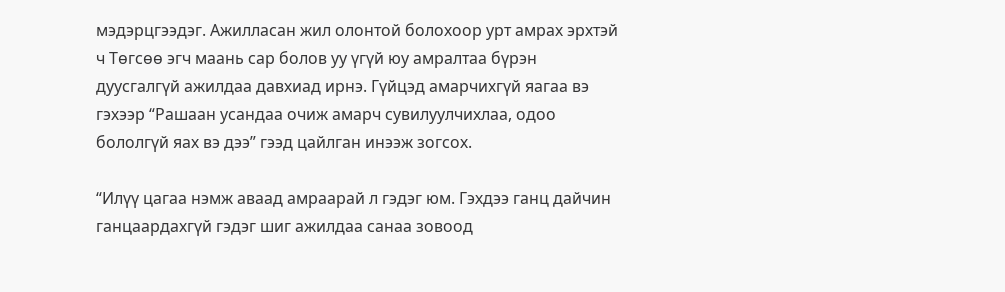мэдэрцгээдэг. Ажилласан жил олонтой болохоор урт амрах эрхтэй ч Төгсөө эгч маань сар болов уу үгүй юу амралтаа бүрэн дуусгалгүй ажилдаа давхиад ирнэ. Гүйцэд амарчихгүй яагаа вэ гэхээр “Рашаан усандаа очиж амарч сувилуулчихлаа, одоо бололгүй яах вэ дээ” гээд цайлган инээж зогсох.

“Илүү цагаа нэмж аваад амраарай л гэдэг юм. Гэхдээ ганц дайчин ганцаардахгүй гэдэг шиг ажилдаа санаа зовоод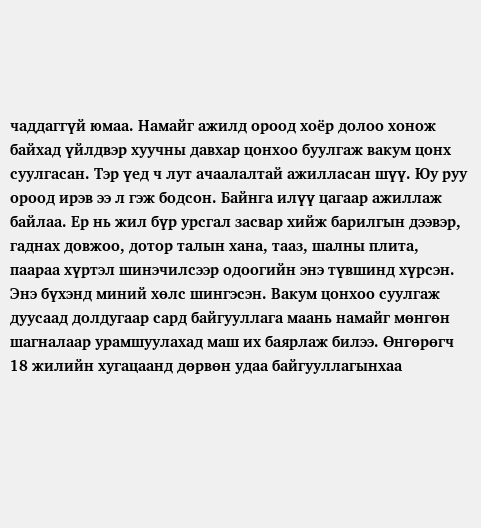чаддаггүй юмаа. Намайг ажилд ороод хоёр долоо хонож байхад үйлдвэр хуучны давхар цонхоо буулгаж вакум цонх суулгасан. Тэр үед ч лут ачаалалтай ажилласан шүү. Юу руу ороод ирэв ээ л гэж бодсон. Байнга илүү цагаар ажиллаж байлаа. Ер нь жил бүр урсгал засвар хийж барилгын дээвэр, гаднах довжоо, дотор талын хана, тааз, шалны плита, паараа хүртэл шинэчилсээр одоогийн энэ түвшинд хүрсэн. Энэ бүхэнд миний хөлс шингэсэн. Вакум цонхоо суулгаж дуусаад долдугаар сард байгууллага маань намайг мөнгөн шагналаар урамшуулахад маш их баярлаж билээ. Өнгөрөгч 18 жилийн хугацаанд дөрвөн удаа байгууллагынхаа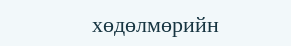хөдөлмөрийн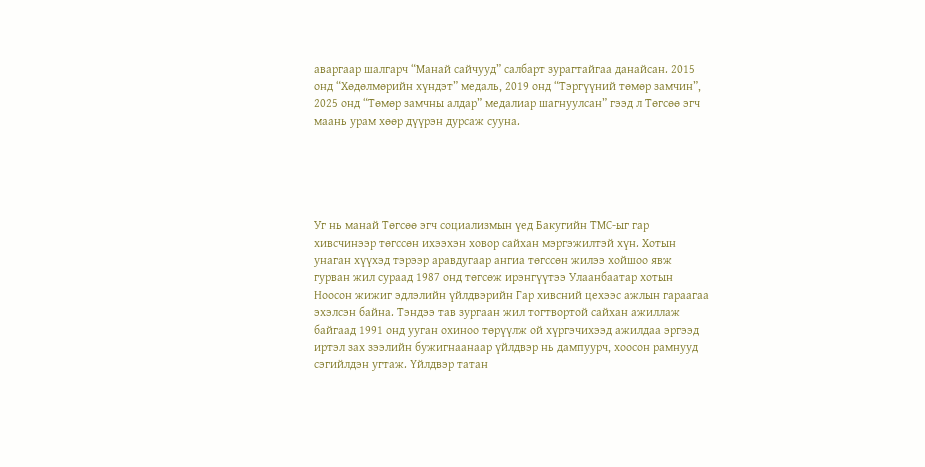аваргаар шалгарч “Манай сайчууд” салбарт зурагтайгаа данайсан. 2015 онд “Хөдөлмөрийн хүндэт” медаль, 2019 онд “Тэргүүний төмөр замчин”, 2025 онд “Төмөр замчны алдар” медалиар шагнуулсан” гээд л Төгсөө эгч маань урам хөөр дүүрэн дурсаж сууна.





Уг нь манай Төгсөө эгч социализмын үед Бакугийн ТМС-ыг гар хивсчинээр төгссөн ихээхэн ховор сайхан мэргэжилтэй хүн. Хотын унаган хүүхэд тэрээр аравдугаар ангиа төгссөн жилээ хойшоо явж гурван жил сураад 1987 онд төгсөж ирэнгүүтээ Улаанбаатар хотын Ноосон жижиг эдлэлийн үйлдвэрийн Гар хивсний цехээс ажлын гараагаа эхэлсэн байна. Тэндээ тав зургаан жил тогтвортой сайхан ажиллаж байгаад 1991 онд ууган охиноо төрүүлж ой хүргэчихээд ажилдаа эргээд иртэл зах зээлийн бужигнаанаар үйлдвэр нь дампуурч, хоосон рамнууд сэгийлдэн угтаж. Үйлдвэр татан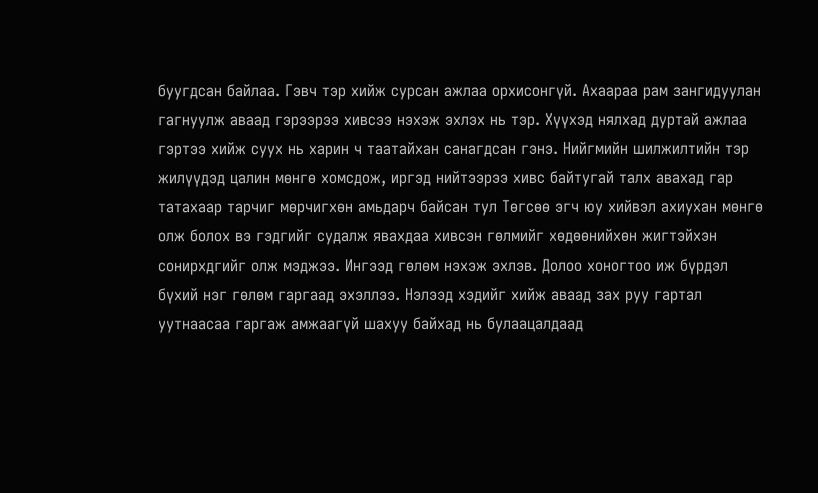буугдсан байлаа. Гэвч тэр хийж сурсан ажлаа орхисонгүй. Ахаараа рам зангидуулан гагнуулж аваад гэрээрээ хивсээ нэхэж эхлэх нь тэр. Хүүхэд нялхад дуртай ажлаа гэртээ хийж суух нь харин ч таатайхан санагдсан гэнэ. Нийгмийн шилжилтийн тэр жилүүдэд цалин мөнгө хомсдож, иргэд нийтээрээ хивс байтугай талх авахад гар татахаар тарчиг мөрчигхөн амьдарч байсан тул Төгсөө эгч юу хийвэл ахиухан мөнгө олж болох вэ гэдгийг судалж явахдаа хивсэн гөлмийг хөдөөнийхөн жигтэйхэн сонирхдгийг олж мэджээ. Ингээд гөлөм нэхэж эхлэв. Долоо хоногтоо иж бүрдэл бүхий нэг гөлөм гаргаад эхэллээ. Нэлээд хэдийг хийж аваад зах руу гартал уутнаасаа гаргаж амжаагүй шахуу байхад нь булаацалдаад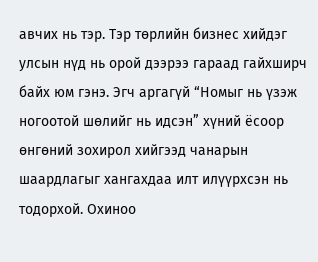авчих нь тэр. Тэр төрлийн бизнес хийдэг улсын нүд нь орой дээрээ гараад гайхширч байх юм гэнэ. Эгч аргагүй “Номыг нь үзэж ногоотой шөлийг нь идсэн” хүний ёсоор өнгөний зохирол хийгээд чанарын шаардлагыг хангахдаа илт илүүрхсэн нь тодорхой. Охиноо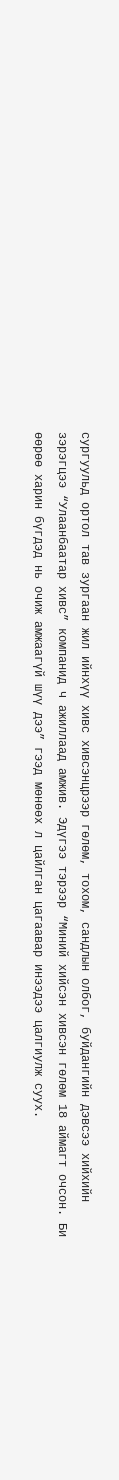сургуульд ортол тав зургаан жил ийнхүү хивс хивсэнцрээр гөлөм, тохом, сандлын олбог, буйдангийн дэвсээ хийхийн зэрэгцээ “Улаанбаатар хивс” компанид ч ажиллаад амжив. Эдүгээ тэрээр “Миний хийсэн хивсэн гөлөм 18 аймагт очсон. Би өөрөө харин бүгдэд нь очиж амжаагүй шүү дээ” гээд мөнөөх л цайлган цагаавар инээдээ цалгиулж суух.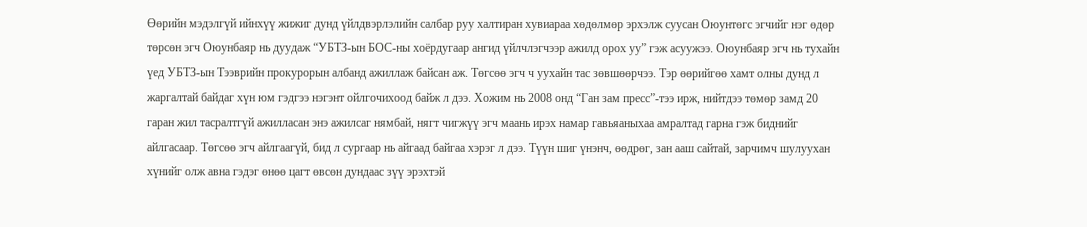Өөрийн мэдэлгүй ийнхүү жижиг дунд үйлдвэрлэлийн салбар руу халтиран хувиараа хөдөлмөр эрхэлж суусан Оюунтөгс эгчийг нэг өдөр төрсөн эгч Оюунбаяр нь дуудаж “УБТЗ-ын БОС-ны хоёрдугаар ангид үйлчлэгчээр ажилд орох уу” гэж асуужээ. Оюунбаяр эгч нь тухайн үед УБТЗ-ын Тээврийн прокурорын албанд ажиллаж байсан аж. Төгсөө эгч ч уухайн тас зөвшөөрчээ. Тэр өөрийгөө хамт олны дунд л жаргалтай байдаг хүн юм гэдгээ нэгэнт ойлгочихоод байж л дээ. Хожим нь 2008 онд “Ган зам пресс”-тээ ирж, нийтдээ төмөр замд 20 гаран жил тасралтгүй ажилласан энэ ажилсаг нямбай, нягт чигжүү эгч маань ирэх намар гавьяаныхаа амралтад гарна гэж биднийг айлгасаар. Төгсөө эгч айлгаагүй, бид л сургаар нь айгаад байгаа хэрэг л дээ. Түүн шиг үнэнч, өөдрөг, зан ааш сайтай, зарчимч шулуухан хүнийг олж авна гэдэг өнөө цагт өвсөн дундаас зүү эрэхтэй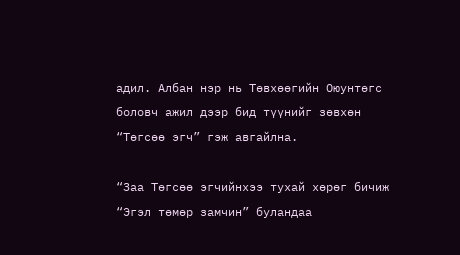адил. Албан нэр нь Төвхөөгийн Оюунтөгс боловч ажил дээр бид түүнийг зөвхөн “Төгсөө эгч” гэж авгайлна.

“Заа Төгсөө эгчийнхээ тухай хөрөг бичиж “Эгэл төмөр замчин” буландаа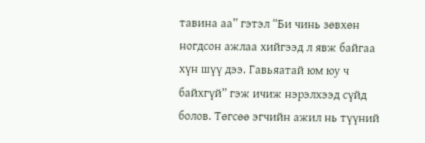тавина аа” гэтэл “Би чинь зөвхөн ногдсон ажлаа хийгээд л явж байгаа хүн шүү дээ. Гавьяатай юм юу ч байхгүй” гэж ичиж нэрэлхээд сүйд болов. Төгсөө эгчийн ажил нь түүний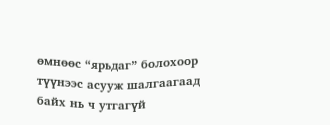өмнөөс “ярьдаг” болохоор түүнээс асууж шалгаагаад байх нь ч утгагүй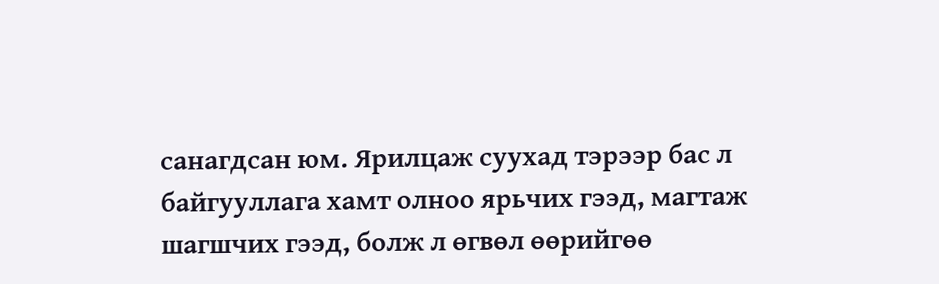санагдсан юм. Ярилцаж суухад тэрээр бас л байгууллага хамт олноо ярьчих гээд, магтаж шагшчих гээд, болж л өгвөл өөрийгөө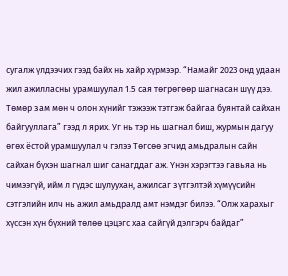сугалж үлдээчих гээд байх нь хайр хүрмээр. “Намайг 2023 онд удаан жил ажилласны урамшуулал 1.5 сая төгрөгөөр шагнасан шүү дээ. Төмөр зам мөн ч олон хүнийг тэжээж тэтгэж байгаа буянтай сайхан байгууллага” гээд л ярих. Уг нь тэр нь шагнал биш, журмын дагуу өгөх ёстой урамшуулал ч гэлээ Төгсөө эгчид амьдралын сайн сайхан бүхэн шагнал шиг санагддаг аж. Үнэн хэрэгтээ гавьяа нь чимээгүй, ийм л гүдэс шулуухан, ажилсаг зүтгэлтэй хүмүүсийн сэтгэлийн илч нь ажил амьдралд амт нэмдэг билээ. “Олж харахыг хүссэн хүн бүхний төлөө цэцэгс хаа сайгүй дэлгэрч байдаг”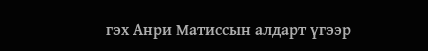гэх Анри Матиссын алдарт үгээр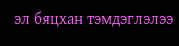эл бяцхан тэмдэглэлээ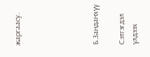жаргаасу.





Б.Занданхүү

Сэтгэгдэл үлдээх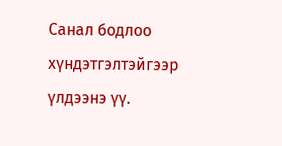Санал бодлоо хүндэтгэлтэйгээр үлдээнэ үү.